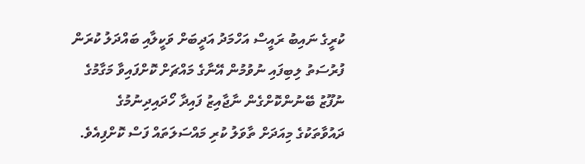ކުރީގެ ނައިބު ރައީސް އަހްމަދު އަދީބަށް ވަކީލާއި ބައްދަލު ކުރަން ފުރުސަތު ލިބިފައި ނުވުމުން އޭނާގެ މައްޗަށް ކޮށްފައިވާ މަގާމުގެ ނުފޫޒު ބޭނުންކޮށްގެން ނާޖާއިޒު ފައިދާ ހޯދައިދިނުމުގެ ދައުވާތަކުގެ މިއަދަށް ތާވަލު ކުރި މައްސަލަތައް ފަސް ކޮށްފިއެވެ.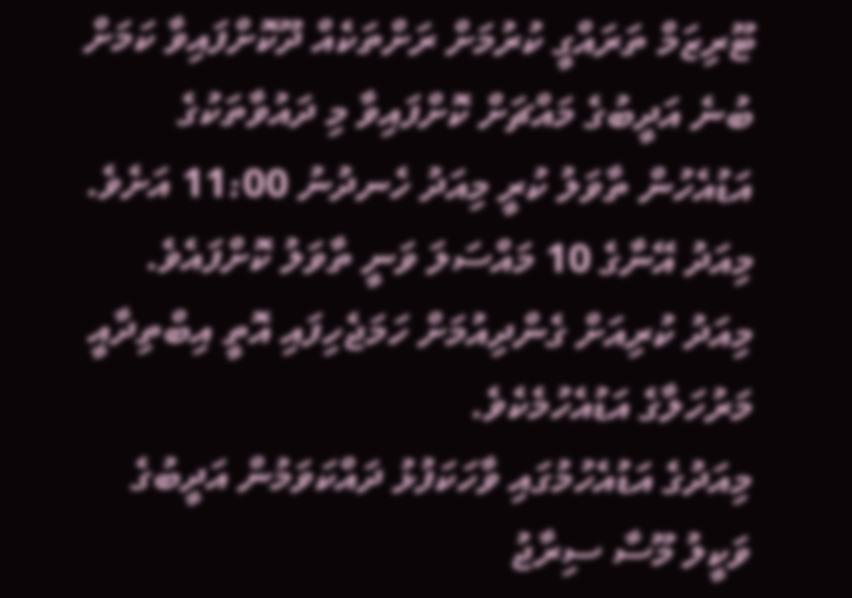ޓޫރިޒަމް ތަރައްގީ ކުރުމަށް ރަށްތަކެއް ދޫކޮށްފައިވާ ކަމަށް ބުނެ އަދީބުގެ މައްޗަށް ކޮށްފައިވާ މި ދައުވާތަކުގެ އަޑުއެހުން ތާވަލު ކުރީ މިއަދު ހެނދުނު 11:00 އަށެވެ. މިއަދު އޭނާގެ 10 މައްސަލަ ވަނީ ތާވަލު ކޮށްފައެވެ. މިއަދު ކުރިއަށް ގެންދިއުމަށް ހަމަޖެހިފައި އޮތީ އިބްތިދާއީ މަރުހަލާގެ އަޑުއެހުމެކެވެ.
މިއަދުގެ އަޑުއެހުމުގައި ވާހަކަފުޅު ދައްކަވަމުން އަދީބުގެ ވަކީލު މޫސާ ސިރާޖު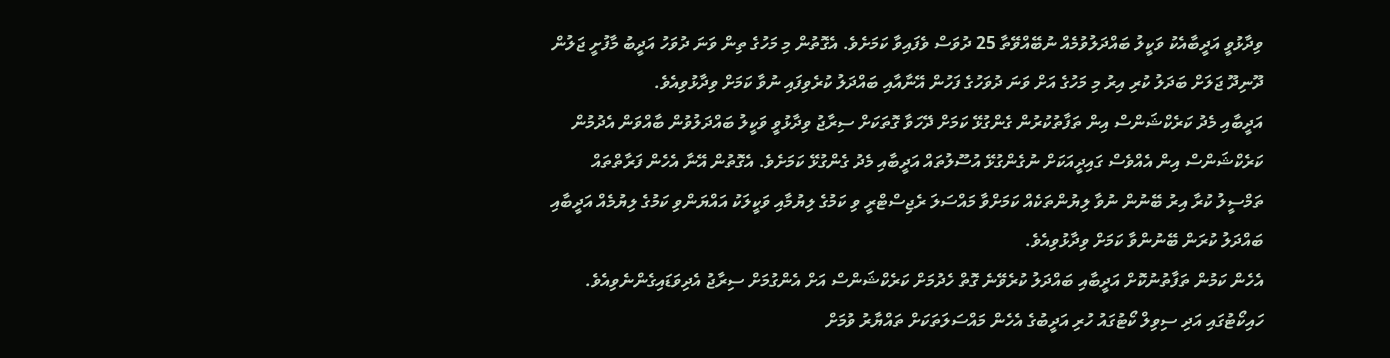ވިދާޅުވީ އަދީބާއެކު ވަކީލު ބައްދަލުވުމެއް ނުބޭއްވޭތާ 25 ދުވަސް ވެފައިވާ ކަމަށެވެ. އެގޮތުން މި މަހުގެ ތިން ވަނަ ދުވަހު އަދީބު މާފުށީ ޖަލުން ދޫނިދޫ ޖަލަށް ބަދަލު ކުރި އިރު މި މަހުގެ އަށް ވަނަ ދުވަހުގެ ފަހުން އޭނާއާއި ބައްދަލު ކުރެވިފައި ނުވާ ކަމަށް ވިދާޅުވިއެވެ.
އަދީބާއި މެދު ކަރެކްޝަންސް އިން ތަފާތުކުރުން ގެންގުޅޭ ކަމަށް ދޭހަވާ ގޮތަކަށް ސިރާޖު ވިދާޅުވީ ވަކީލު ބައްދަލުވުން ބާއްވަން އެދުމުން ކަރެކްޝަންސް އިން އެއްވެސް ގައިދީއަކަށް ނުގެންގުޅޭ އުސޫލުތައް އަދީބާއި މެދު ގެންގުޅޭ ކަމަށެވެ. އެގޮތުން އޭނާ އެހެން ފަރާތްތައް ތަމްސީލު ކުރާ އިރު ބޭނުން ނުވާ ލިޔުންތަކެއް ކަމަށްވާ މައްސަލަ ރެޖިސްޓްރީ ވި ކަމުގެ ލިޔުމާއި ވަކީލަކު އައްޔަންވި ކަމުގެ ލިޔުމެއް އަދީބާއި ބައްދަލު ކުރަން ބޭނުންވާ ކަމަށް ވިދާޅުވިއެވެ.
އެހެން ކަމުން ތަފާތުނުކޮށް އަދީބާއި ބައްދަލު ކުރެވޭނެ ގޮތް ހެދުމަށް ކަރެކްޝަންސް އަށް އެންގުމަށް ސިރާޖު އެދިވަޑައިގެންނެވިއެވެ. ހައިކޯޓުގައި އަދި ސިވިލް ކޯޓުގައު ހުރި އަދީބުގެ އެހެން މައްސަލަތަކަށް ތައްޔާރު ވުމަށް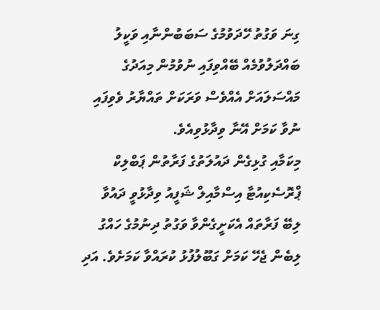ގިނަ ވަގުތު ހޭދަވުމުގެ ސަބަބުންނާއި ވަކީލު ބައްދަލުވުމެއް ބޭއްވިފައި ނުވުމުން މިއަދުގެ މައްސަލައަށް އެއްވެސް ވަރަކަށް ތައްޔާރު ވެވިފައި ނުވާ ކަމަށް އޭނާ ވިދާޅުވިއެވެ.
މިކަމާއި ގުޅިގެން ދައުލަތުގެ ފަރާތުން ޕަބްލިކް ޕްރޮސެކިއުޓާ އިސްމާއިލް ޝަފީއު ވިދާޅުވީ ދައުވާ ލިބޭ ފަރާތައް އެކަށީގެންވާ ވަގުތު ދިނުމުގެ ހައްގު ލިބެން ޖެހޭ ކަމަށް ގަބޫލުފުޅު ކުރައްވާ ކަމަށެވެ. އަދި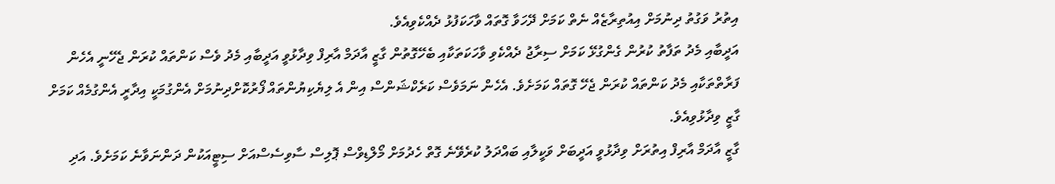އިތުރު ވަގުތު ދިނުމަށް އިއުތިރާޒެއް ނެތް ކަމަށް ދޭހަވާ ގޮތައް ވާހަކަފުޅު ދެއްކެވިއެވެ.
އަދީބާއި މެދު ތަފާތު ކުރުން ގެންގުޅޭ ކަމަށް ސިރާޖު ދެއްކެވި ވާހަކަތަކާއި ބެހޭގޮތުން ގާޒީ އާދަމް އާރިފް ވިދާޅުވީ އަދީބާއި މެދު ވެސް ކަންތައް ކުރަން ޖެހޭނީ އެހެން ފަރާތްތަކާއި މެދު ކަންތައް ކުރަން ޖެހޭ ގޮތައް ކަމަށެވެ. އެހެން ނަމަވެސް ކަރެކްޝަންސް އިން އެ ލިޔެކިޔުންތައް ފޯރުކޮށްދިނުމަށް އެންގުމަކީ އިދާރީ އެންގުމެއް ކަމަށް ގާޒީ ވިދާޅުވިއެވެ.
ގާޒީ އާދަމް އާރިފް އިތުރަށް ވިދާޅުވީ އަދީބަށް ވަކީލާއި ބައްދަލު ކުރެވޭނެ ގޮތް ހެދުމަށް މޯލްޑިވްސް ޕޮލިސް ސާވިސެސްއަށް ސިޓީއަކުން ދަންނަވާނެ ކަމަށެވެ. އަދި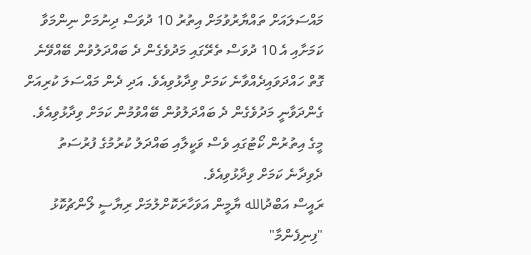މައްސަލައަށް ތައްޔާރުވުމަށް އިތުރު 10 ދުވަސް ދިނުމަށް ނިންމަވާ ކަމަށާއި އެ 10 ދުވަސް ތެރޭގައި މަދުވެގެން ދެ ބައްދަލުވުން ބޭއްވޭނެ ގޮތް ހައްދަވައިދެއްވާނެ ކަމަށް ވިދާޅުވިއެވެ. އަދި ދެން މައްސަލަ ކުރިއަށް ގެންދަވާނީ މަދުވެގެން ދެ ބައްދަލުވުން ބޭއްވުމުން ކަމަށް ވިދާޅުވިއެވެ. މީގެ އިތުރުން ކޯޓުގައި ވެސް ވަކީލާއި ބައްދަލު ކުރުމުގެ ފުރުސަތު ދެވިދާނެ ކަމަށް ވިދާޅުވިއެވެ.
ރައީސް އަބްދުالله ޔާމީން އަވަހާރަކޮށްލުމަށް ރިޔާސީ ލޯންޗުކޮޅު "ފިނިފެންމާ"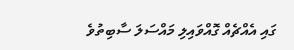ގައި އެއްޗެއް ގޮއްވައިލި މައްސަލަ ސާބިތުވެ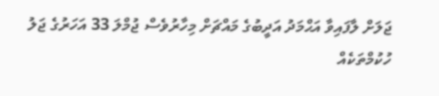ޖަލަށް ލާފައިވާ އަޙްމަދު އަދީބުގެ މައްޗަށް މިހާރުވެސް ޖުމްލަ 33 އަހަރުގެ ޖަލު ހުކުމްތަކެއް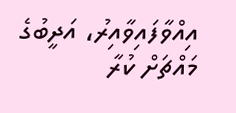އިއްވާފައިވާއިރު، އަދީބުގެ މައްޗަށް ކުރާ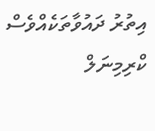އިތުރު ދައުވާތަކެއްވެސް ކްރިމިނަލް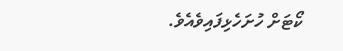ކޯޓަށް ހުށަހެޅިފައިވެއެވެ.